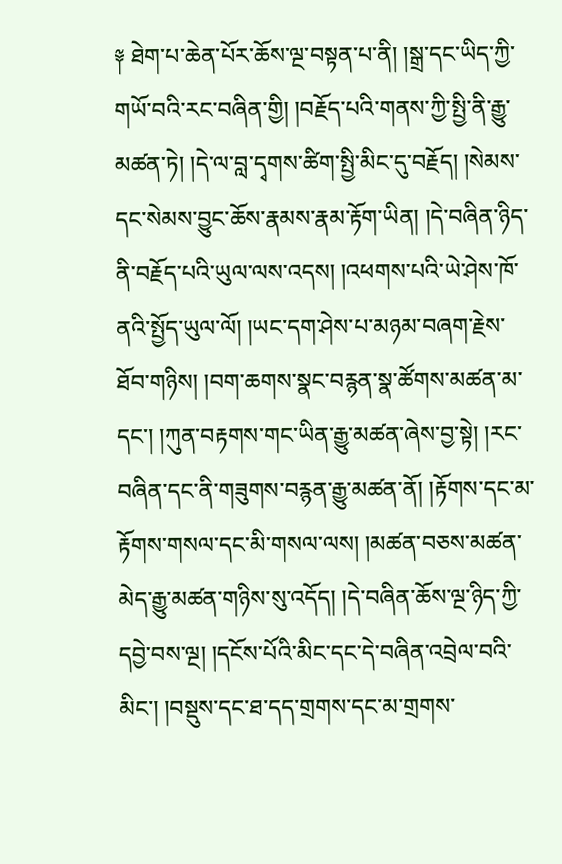༈ ཐེག་པ་ཆེན་པོར་ཆོས་ལྔ་བསྟན་པ་ནི། །སྒྲ་དང་ཡིད་ཀྱི་གཡོ་བའི་རང་བཞིན་གྱི། །བརྗོད་པའི་གནས་ཀྱི་སྤྱི་ནི་རྒྱུ་མཚན་ཏེ། །དེ་ལ་བླ་དྭགས་ཚིག་སྤྱི་མིང་དུ་བརྗོད། །སེམས་དང་སེམས་བྱུང་ཆོས་རྣམས་རྣམ་རྟོག་ཡིན། །དེ་བཞིན་ཉིད་ནི་བརྗོད་པའི་ཡུལ་ལས་འདས། །འཕགས་པའི་ཡེ་ཤེས་ཁོ་ནའི་སྤྱོད་ཡུལ་ལོ། །ཡང་དག་ཤེས་པ་མཉམ་བཞག་རྗེས་ཐོབ་གཉིས། །བག་ཆགས་སྣང་བརྙན་སྣ་ཚོགས་མཚན་མ་དང་། །ཀུན་བརྟགས་གང་ཡིན་རྒྱུ་མཚན་ཞེས་བྱ་སྟེ། །རང་བཞིན་དང་ནི་གཟུགས་བརྙན་རྒྱུ་མཚན་ནོ། །རྟོགས་དང་མ་རྟོགས་གསལ་དང་མི་གསལ་ལས། །མཚན་བཅས་མཚན་མེད་རྒྱུ་མཚན་གཉིས་སུ་འདོད། །དེ་བཞིན་ཆོས་ལྔ་ཉིད་ཀྱི་དབྱེ་བས་ལྔ། །དངོས་པོའི་མིང་དང་དེ་བཞིན་འབྲེལ་བའི་མིང་། །བསྡུས་དང་ཐ་དད་གྲགས་དང་མ་གྲགས་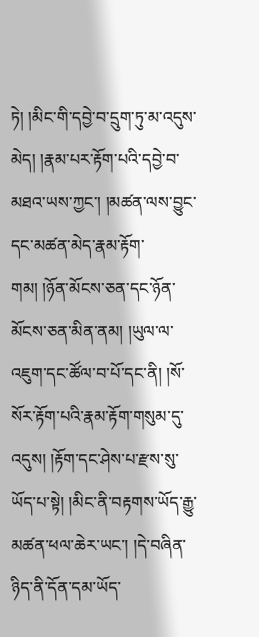ཏེ། །མིང་གི་དབྱེ་བ་དྲུག་ཏུ་མ་འདུས་མེད། །རྣམ་པར་རྟོག་པའི་དབྱེ་བ་མཐའ་ཡས་ཀྱང་། །མཚན་ལས་བྱུང་དང་མཚན་མེད་རྣམ་རྟོག་གམ། །ཉོན་མོངས་ཅན་དང་ཉོན་མོངས་ཅན་མིན་ནམ། །ཡུལ་ལ་འཇུག་དང་ཚོལ་བ་པོ་དང་ནི། །སོ་སོར་རྟོག་པའི་རྣམ་རྟོག་གསུམ་དུ་འདུས། །རྟོག་དང་ཤེས་པ་རྫས་སུ་ཡོད་པ་སྟེ། །མིང་ནི་བརྟགས་ཡོད་རྒྱུ་མཚན་ཕལ་ཆེར་ཡང་། །དེ་བཞིན་ཉིད་ནི་དོན་དམ་ཡོད་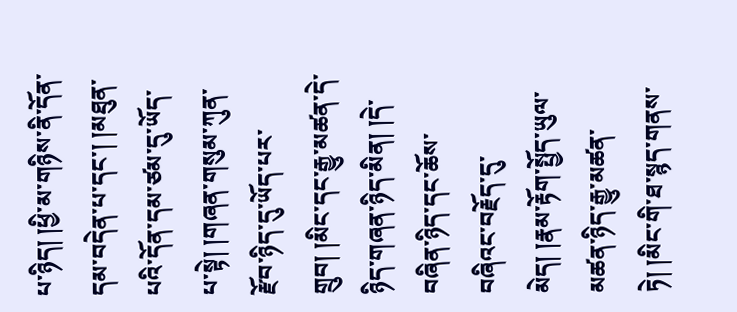པ་ཉིད། །ཕྱི་མ་གཉིས་ནི་དོན་དམ་བདེན་པ་དང་། །མཐུན་པའི་དོན་དམ་ཙམ་དུ་ཡོད་པ་སྟེ། །གཞན་གསུམ་ཀུན་རྫོབ་ཉིད་དུ་ཡོད་པར་གྲུབ། །མིང་དང་རྒྱུ་མཚན་དེ་ཉིད་གཞན་ཉིད་མིན། །དེ་བཞིན་ཉིད་དང་ཆོས་བཞིའང་བརྗོད་དུ་མེད། །རྣམ་རྟོག་སྤྱོད་ཡུལ་མཚན་ཉིད་རྒྱུ་མཚན་ཏེ། །མིང་གི་ཐ་སྙད་གནས་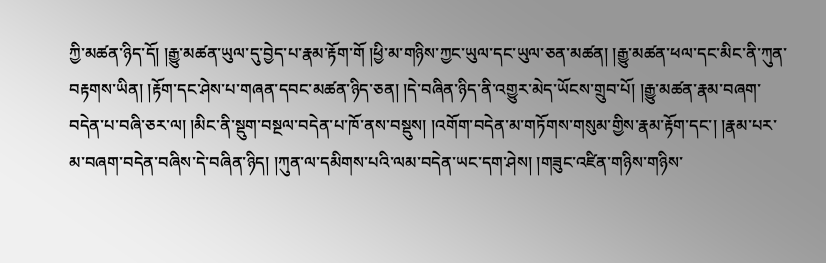ཀྱི་མཚན་ཉིད་དོ། །རྒྱུ་མཚན་ཡུལ་དུ་བྱེད་པ་རྣམ་རྟོག་གོ །ཕྱི་མ་གཉིས་ཀྱང་ཡུལ་དང་ཡུལ་ཅན་མཚན། །རྒྱུ་མཚན་ཕལ་དང་མིང་ནི་ཀུན་བརྟགས་ཡིན། །རྟོག་དང་ཤེས་པ་གཞན་དབང་མཚན་ཉིད་ཅན། །དེ་བཞིན་ཉིད་ནི་འགྱུར་མེད་ཡོངས་གྲུབ་པོ། །རྒྱུ་མཚན་རྣམ་བཞག་བདེན་པ་བཞི་ཅར་ལ། །མིང་ནི་སྡུག་བསྔལ་བདེན་པ་ཁོ་ནས་བསྡུས། །འགོག་བདེན་མ་གཏོགས་གསུམ་གྱིས་རྣམ་རྟོག་དང་། །རྣམ་པར་མ་བཞག་བདེན་བཞིས་དེ་བཞིན་ཉིད། །ཀུན་ལ་དམིགས་པའི་ལམ་བདེན་ཡང་དག་ཤེས། །གཟུང་འཛིན་གཉིས་གཉིས་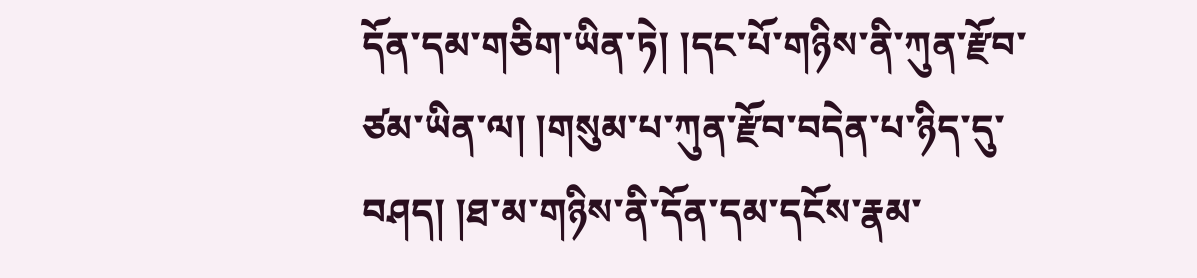དོན་དམ་གཅིག་ཡིན་ཏེ། །དང་པོ་གཉིས་ནི་ཀུན་རྫོབ་ཙམ་ཡིན་ལ། །གསུམ་པ་ཀུན་རྫོབ་བདེན་པ་ཉིད་དུ་བཤད། །ཐ་མ་གཉིས་ནི་དོན་དམ་དངོས་རྣམ་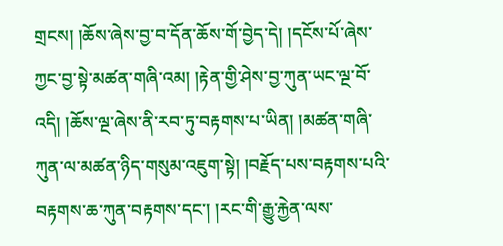གྲངས། །ཆོས་ཞེས་བྱ་བ་དོན་ཆོས་གོ་བྱེད་དེ། །དངོས་པོ་ཞེས་ཀྱང་བྱ་སྟེ་མཚན་གཞི་འམ། །རྟེན་གྱི་ཤེས་བྱ་ཀུན་ཡང་ལྔ་བོ་འདི། །ཆོས་ལྔ་ཞེས་ནི་རབ་ཏུ་བརྟགས་པ་ཡིན། །མཚན་གཞི་ཀུན་ལ་མཚན་ཉིད་གསུམ་འཇུག་སྟེ། །བརྗོད་པས་བརྟགས་པའི་བརྟགས་ཆ་ཀུན་བརྟགས་དང་། །རང་གི་རྒྱུ་རྐྱེན་ལས་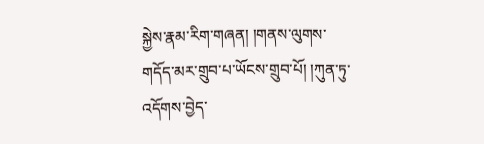སྐྱེས་རྣམ་རིག་གཞན། །གནས་ལུགས་གདོད་མར་གྲུབ་པ་ཡོངས་གྲུབ་པོ། །ཀུན་ཏུ་འདོགས་བྱེད་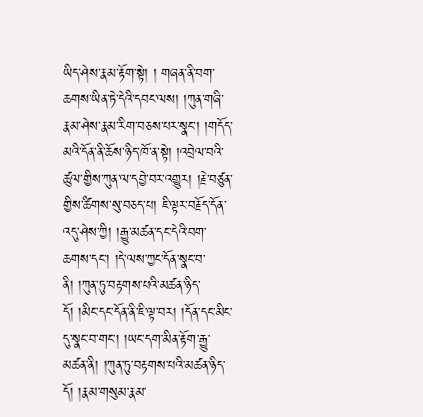ཡིད་ཤེས་རྣམ་རྟོག་སྟེ། ། གཞན་ནི་བག་ཆགས་ཡིན་ཏེ་དེའི་དབང་ལས། །ཀུན་གཞི་རྣམ་ཤེས་རྣམ་རིག་བཅས་པར་སྣང་། །གདོད་མའི་དོན་ནི་ཆོས་ཉིད་ཁོ་ན་སྟེ། །འབྲེལ་བའི་ཚུལ་གྱིས་ཀུན་ལ་དབྱེ་བར་འགྱུར། །རྗེ་བཙུན་གྱིས་ཚིགས་སུ་བཅད་པ། ཇི་ལྟར་བརྗོད་དོན་འདུ་ཤེས་ཀྱི། །རྒྱུ་མཚན་དང་དེའི་བག་ཆགས་དང་། །དེ་ལས་ཀྱང་དོན་སྣང་བ་ནི། །ཀུན་ཏུ་བརྟགས་པའི་མཚན་ཉིད་དོ། །མིང་དང་དོན་ནི་ཇི་ལྟ་བར། །དོན་དང་མིང་དུ་སྣང་བ་གང་། །ཡང་དག་མིན་རྟོག་རྒྱུ་མཚན་ནི། །ཀུན་ཏུ་བརྟགས་པའི་མཚན་ཉིད་དོ། །རྣམ་གསུམ་རྣམ་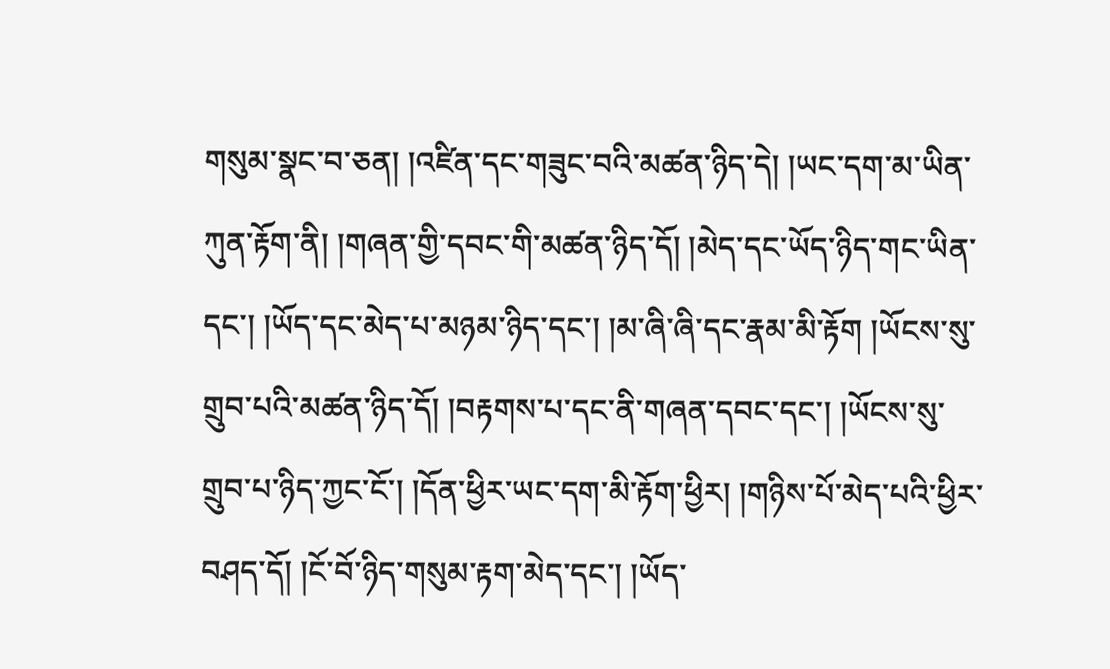གསུམ་སྣང་བ་ཅན། །འཛིན་དང་གཟུང་བའི་མཚན་ཉིད་དེ། །ཡང་དག་མ་ཡིན་ཀུན་རྟོག་ནི། །གཞན་གྱི་དབང་གི་མཚན་ཉིད་དོ། །མེད་དང་ཡོད་ཉིད་གང་ཡིན་དང་། །ཡོད་དང་མེད་པ་མཉམ་ཉིད་དང་། །མ་ཞི་ཞི་དང་རྣམ་མི་རྟོག །ཡོངས་སུ་གྲུབ་པའི་མཚན་ཉིད་དོ། །བརྟགས་པ་དང་ནི་གཞན་དབང་དང་། །ཡོངས་སུ་གྲུབ་པ་ཉིད་ཀྱང་ངོ་། །དོན་ཕྱིར་ཡང་དག་མི་རྟོག་ཕྱིར། །གཉིས་པོ་མེད་པའི་ཕྱིར་བཤད་དོ། །ངོ་བོ་ཉིད་གསུམ་རྟག་མེད་དང་། །ཡོད་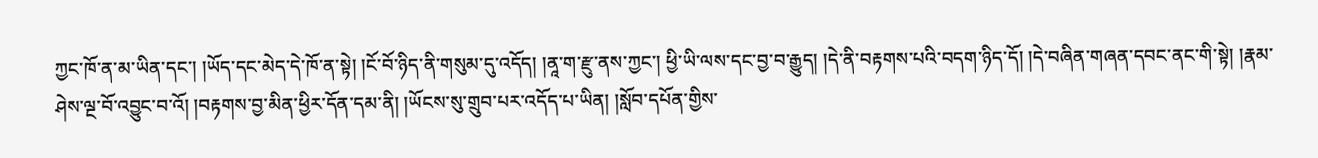ཀྱང་ཁོ་ན་མ་ཡིན་དང་། །ཡོད་དང་མེད་དེ་ཁོ་ན་སྟེ། །ངོ་བོ་ཉིད་ནི་གསུམ་དུ་འདོད། །ནཱ་ག་རྫུ་ནས་ཀྱང་། ཕྱི་ཡི་ལས་དང་བྱ་བ་རྒྱུད། །དེ་ནི་བརྟགས་པའི་བདག་ཉིད་དོ། །དེ་བཞིན་གཞན་དབང་ནང་གི་སྟེ། །རྣམ་ཤེས་ལྔ་བོ་འབྱུང་བ་འོ། །བརྟགས་བྱ་མིན་ཕྱིར་དོན་དམ་ནི། །ཡོངས་སུ་གྲུབ་པར་འདོད་པ་ཡིན། །སློབ་དཔོན་གྱིས་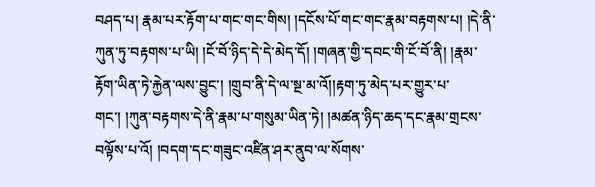བཤད་པ། རྣམ་པར་རྟོག་པ་གང་གང་གིས། །དངོས་པོ་གང་གང་རྣམ་བརྟགས་པ། །དེ་ནི་ཀུན་ཏུ་བརྟགས་པ་ཡི། །ངོ་བོ་ཉིད་དེ་དེ་མེད་དོ། །གཞན་གྱི་དབང་གི་ངོ་བོ་ནི། །རྣམ་རྟོག་ཡིན་ཏེ་རྐྱེན་ལས་བྱུང་། །གྲུབ་ནི་དེ་ལ་སྔ་མ་འོ།།རྟག་ཏུ་མེད་པར་གྱུར་པ་གང་། །ཀུན་བརྟགས་དེ་ནི་རྣམ་པ་གསུམ་ཡིན་ཏེ། །མཚན་ཉིད་ཆད་དང་རྣམ་གྲངས་བལྟོས་པ་འོ། །བདག་དང་གཟུང་འཛིན་ཤར་ནུབ་ལ་སོགས་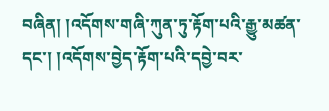བཞིན། །འདོགས་གཞི་ཀུན་ཏུ་རྟོག་པའི་རྒྱུ་མཚན་དང་། །འདོགས་བྱེད་རྟོག་པའི་དབྱེ་བར་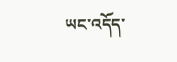ཡང་འདོད་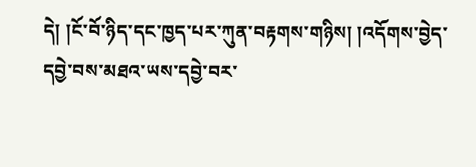དེ། །ངོ་བོ་ཉིད་དང་ཁྱད་པར་ཀུན་བརྟགས་གཉིས། །འདོགས་བྱེད་དབྱེ་བས་མཐའ་ཡས་དབྱེ་བར་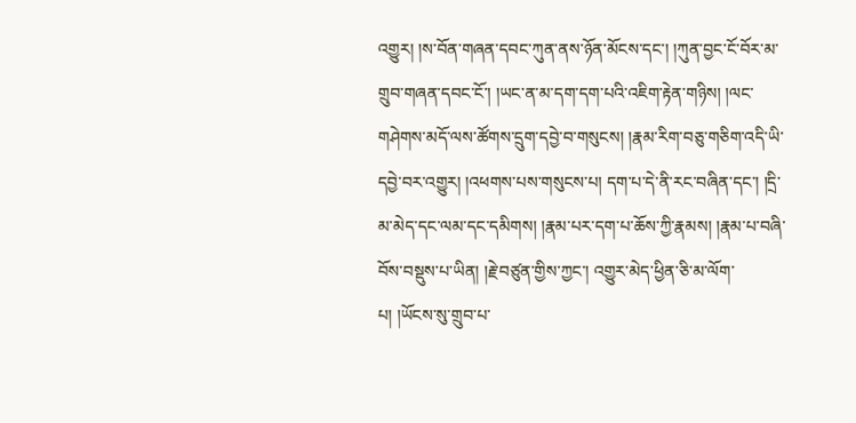འགྱུར། །ས་བོན་གཞན་དབང་ཀུན་ནས་ཉོན་མོངས་དང་། །ཀུན་བྱང་ངོ་བོར་མ་གྲུབ་གཞན་དབང་ངོ་། །ཡང་ན་མ་དག་དག་པའི་འཇིག་རྟེན་གཉིས། །ལང་གཤེགས་མདོ་ལས་ཚོགས་དྲུག་དབྱེ་བ་གསུངས། །རྣམ་རིག་བཅུ་གཅིག་འདི་ཡི་དབྱེ་བར་འགྱུར། །འཕགས་པས་གསུངས་པ། དག་པ་དེ་ནི་རང་བཞིན་དང་། །དྲི་མ་མེད་དང་ལམ་དང་དམིགས། །རྣམ་པར་དག་པ་ཆོས་ཀྱི་རྣམས། །རྣམ་པ་བཞི་བོས་བསྡུས་པ་ཡིན། །རྗེ་བཙུན་གྱིས་ཀྱང་། འགྱུར་མེད་ཕྱིན་ཅི་མ་ལོག་པ། །ཡོངས་སུ་གྲུབ་པ་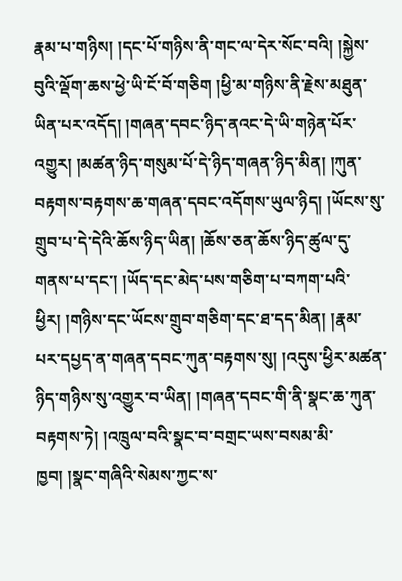རྣམ་པ་གཉིས། །དང་པོ་གཉིས་ནི་གང་ལ་དེར་སོང་བའི། །སྐྱེས་བུའི་ལྡོག་ཆས་ཕྱེ་ཡི་ངོ་བོ་གཅིག །ཕྱི་མ་གཉིས་ནི་རྗེས་མཐུན་ཡིན་པར་འདོད། །གཞན་དབང་ཉིད་ནའང་དེ་ཡི་གཉེན་པོར་འགྱུར། །མཚན་ཉིད་གསུམ་པོ་དེ་ཉིད་གཞན་ཉིད་མིན། །ཀུན་བརྟགས་བརྟགས་ཆ་གཞན་དབང་འདོགས་ཡུལ་ཉིད། །ཡོངས་སུ་གྲུབ་པ་དེ་དེའི་ཆོས་ཉིད་ཡིན། །ཆོས་ཅན་ཆོས་ཉིད་ཚུལ་དུ་གནས་པ་དང་། །ཡོད་དང་མེད་པས་གཅིག་པ་བཀག་པའི་ཕྱིར། །གཉིས་དང་ཡོངས་གྲུབ་གཅིག་དང་ཐ་དད་མིན། །རྣམ་པར་དཔྱད་ན་གཞན་དབང་ཀུན་བརྟགས་སུ། །འདུས་ཕྱིར་མཚན་ཉིད་གཉིས་སུ་འགྱུར་བ་ཡིན། །གཞན་དབང་གི་ནི་སྣང་ཆ་ཀུན་བརྟགས་ཏེ། །འཁྲུལ་བའི་སྣང་བ་བགྲང་ཡས་བསམ་མི་ཁྱབ། །སྣང་གཞིའི་སེམས་ཀྱང་ས་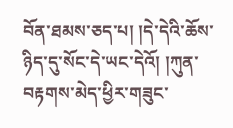བོན་ཐམས་ཅད་པ། །དེ་དེའི་ཆོས་ཉིད་དུ་སོང་དེ་ཡང་དེའོ། །ཀུན་བརྟགས་མེད་ཕྱིར་གཟུང་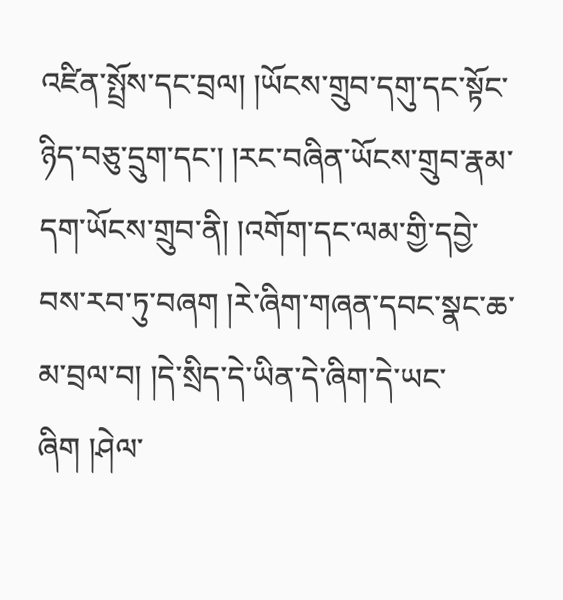འཛིན་སྤྲོས་དང་བྲལ། །ཡོངས་གྲུབ་དགུ་དང་སྟོང་ཉིད་བཅུ་དྲུག་དང་། །རང་བཞིན་ཡོངས་གྲུབ་རྣམ་དག་ཡོངས་གྲུབ་ནི། །འགོག་དང་ལམ་གྱི་དབྱེ་བས་རབ་ཏུ་བཞག །རེ་ཞིག་གཞན་དབང་སྣང་ཆ་མ་བྲལ་བ། །དེ་སྲིད་དེ་ཡིན་དེ་ཞིག་དེ་ཡང་ཞིག །ཤེལ་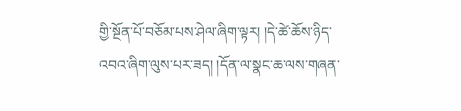གྱི་སྔོན་པོ་བཅོམ་པས་ཤེལ་ཞིག་ལྟར། །དེ་ཚེ་ཆོས་ཉིད་འབའ་ཞིག་ལུས་པར་ཟད། །དོན་ལ་སྣང་ཆ་ལས་གཞན་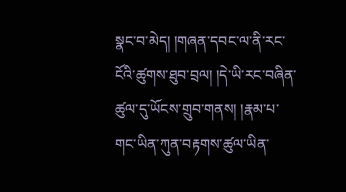སྣང་བ་མེད། །གཞན་དབང་ལ་ནི་རང་ངོའི་ཚུགས་ཐུབ་བྲལ། །དེ་ཡི་རང་བཞིན་ཚུལ་དུ་ཡོངས་གྲུབ་གནས། །རྣམ་པ་གང་ཡིན་ཀུན་བརྟགས་ཚུལ་ཡིན་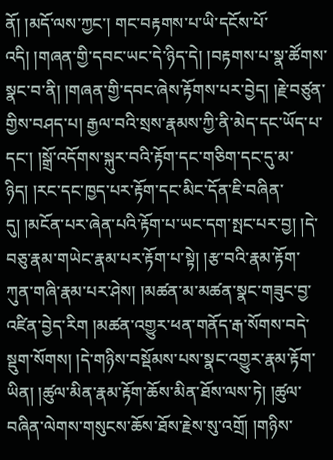ནོ། །མདོ་ལས་ཀྱང་། གང་བརྟགས་པ་ཡི་དངོས་པོ་འདི། །གཞན་གྱི་དབང་ཡང་དེ་ཉིད་དེ། །བརྟགས་པ་སྣ་ཚོགས་སྣང་བ་ནི། །གཞན་གྱི་དབང་ཞེས་རྟོགས་པར་བྱེད། །རྗེ་བཙུན་གྱིས་བཤད་པ། རྒྱལ་བའི་སྲས་རྣམས་ཀྱི་ནི་མེད་དང་ཡོད་པ་དང་། །སྒྲོ་འདོགས་སྐུར་བའི་རྟོག་དང་གཅིག་དང་དུ་མ་ཉིད། །རང་དང་ཁྱད་པར་རྟོག་དང་མིང་དོན་ཇི་བཞིན་དུ། །མངོན་པར་ཞེན་པའི་རྟོག་པ་ཡང་དག་སྤང་པར་བྱ། །དེ་བཅུ་རྣམ་གཡེང་རྣམ་པར་རྟོག་པ་སྟེ། །རྩ་བའི་རྣམ་རྟོག་ཀུན་གཞི་རྣམ་པར་ཤེས། །མཚན་མ་མཚན་སྣང་གཟུང་བྱ་འཛིན་བྱེད་རིག །མཚན་འགྱུར་ཕན་གནོད་རྒ་སོགས་བདེ་སྡུག་སོགས། །དེ་གཉིས་བསྡོམས་པས་སྣང་འགྱུར་རྣམ་རྟོག་ཡིན། །ཚུལ་མིན་རྣམ་རྟོག་ཆོས་མིན་ཐོས་ལས་ཏེ། །ཚུལ་བཞིན་ལེགས་གསུངས་ཆོས་ཐོས་རྗེས་སུ་འགྲོ། །གཉིས་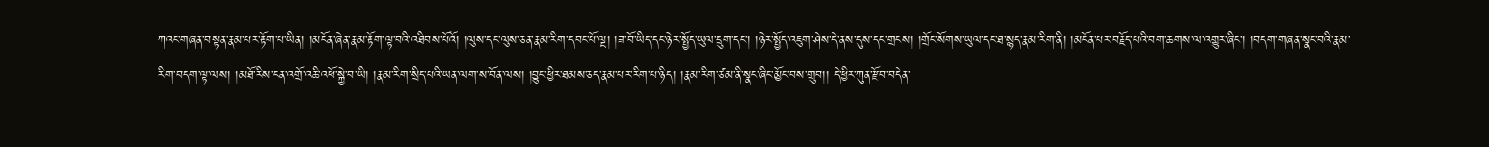ཀའང་གཞན་བསྟན་རྣམ་པར་རྟོག་པ་ཡིན། །མངོན་ཞེན་རྣམ་རྟོག་ལྟ་བའི་འཐིབས་པོའོ། །ལུས་དང་ལུས་ཅན་རྣམ་རིག་དབང་པོ་ལྔ། །ཟ་བོ་ཡིད་དང་ཉེར་སྤྱོད་ཡུལ་དྲུག་དང་། །ཉེར་སྤྱོད་འཇུག་ཤེས་དེ་ནས་དུས་དང་གྲངས། །གྲོང་སོགས་ཡུལ་དང་ཐ་སྙད་རྣམ་རིག་ནི། །མངོན་པར་བརྗོད་པའི་བག་ཆགས་ལ་འགྱུར་ཞིང་། །བདག་གཞན་སྣང་བའི་རྣམ་རིག་བདག་ལྟ་ལས། །མཐོ་རིས་ངན་འགྲོ་འཆི་འཕོ་སྐྱེ་བ་ཡི། །རྣམ་རིག་སྲིད་པའི་ཡན་ལག་ས་བོན་ལས། །བྱུང་ཕྱིར་ཐམས་ཅད་རྣམ་པར་རིག་པ་ཉིད། །རྣམ་རིག་ཙམ་ནི་སྣང་ཞིང་མྱོང་བས་གྲུབ།། དེ་ཕྱིར་ཀུན་རྫོབ་བདེན་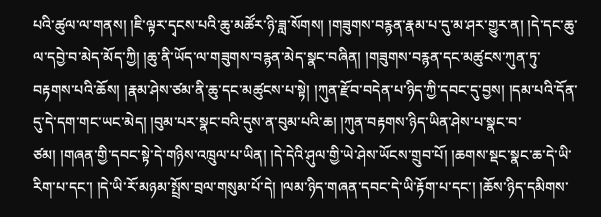པའི་ཚུལ་ལ་གནས། །ཇི་ལྟར་དྭངས་པའི་ཆུ་མཚོར་ཉི་ཟླ་སོགས། །གཟུགས་བརྙན་རྣམ་པ་དུ་མ་ཤར་གྱུར་ན། །དེ་དང་ཆུ་ལ་དབྱེ་བ་མེད་མོད་ཀྱི། །ཆུ་ནི་ཡོད་ལ་གཟུགས་བརྙན་མེད་སྣང་བཞིན། །གཟུགས་བརྙན་དང་མཚུངས་ཀུན་ཏུ་བརྟགས་པའི་ཆོས། །རྣམ་ཤེས་ཙམ་ནི་ཆུ་དང་མཚུངས་པ་སྟེ། །ཀུན་རྫོབ་བདེན་པ་ཉིད་ཀྱི་དབང་དུ་བྱས། །དམ་པའི་དོན་དུ་དེ་དག་གང་ཡང་མེད། །བུམ་པར་སྣང་བའི་དུས་ན་བུམ་པའི་ཆ། །ཀུན་བརྟགས་ཉིད་ཡིན་ཤེས་པ་སྣང་བ་ཙམ། །གཞན་གྱི་དབང་སྟེ་དེ་གཉིས་འཁྲུལ་པ་ཡིན། །དེ་དེའི་ཤུལ་གྱི་ཡེ་ཤེས་ཡོངས་གྲུབ་པོ། །ཆགས་སྡང་སྣང་ཆ་དེ་ཡི་རིག་པ་དང་། །དེ་ཡི་རོ་མཉམ་སྤྲོས་བྲལ་གསུམ་པོ་དེ། །ལམ་ཉིད་གཞན་དབང་དེ་ཡི་རྟོག་པ་དང་། །ཆོས་ཉིད་དམིགས་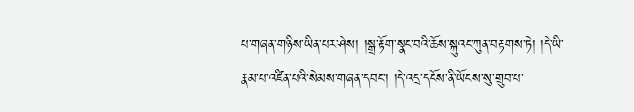པ་གཞན་གཉིས་ཡིན་པར་ཤེས། །སྒྲ་རྟོག་སྣང་བའི་ཆོས་སྐུའང་ཀུན་བརྟགས་ཏེ། །དེ་ཡི་རྣམ་པ་འཛིན་པའི་སེམས་གཞན་དབང་། །དེ་འདྲ་དངོས་ནི་ཡོངས་སུ་གྲུབ་པ་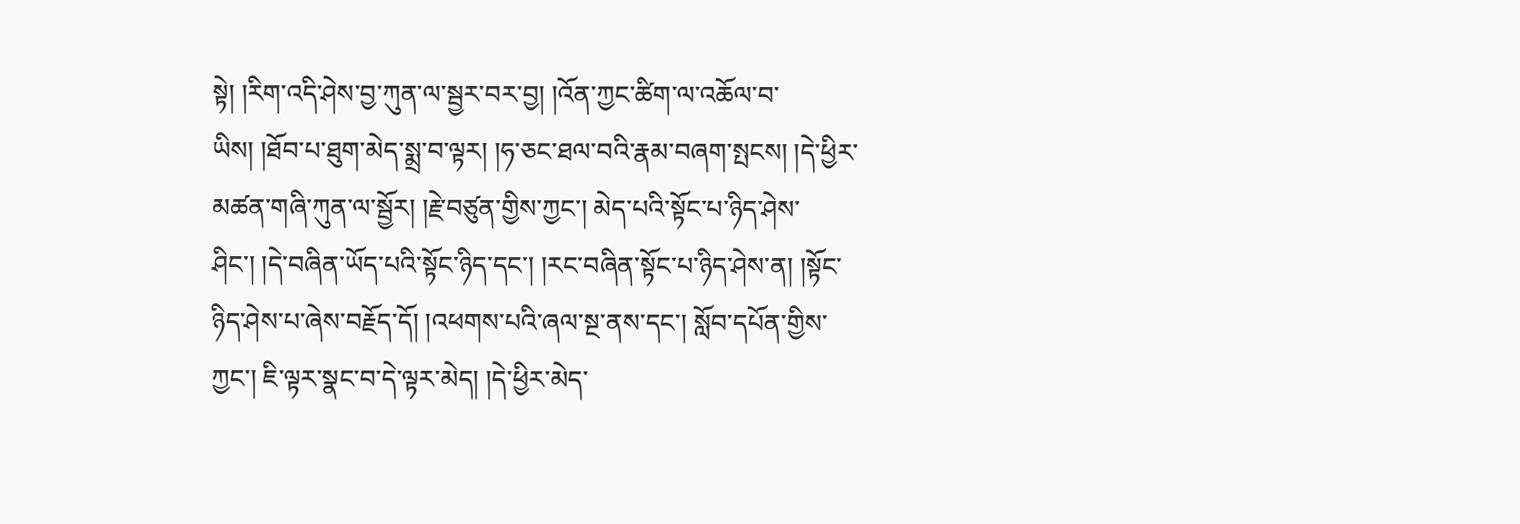སྟེ། །རིག་འདི་ཤེས་བྱ་ཀུན་ལ་སྦྱར་བར་བྱ། །འོན་ཀྱང་ཚིག་ལ་འཆོལ་བ་ཡིས། །ཐོབ་པ་ཐུག་མེད་སྨྲ་བ་ལྟར། །ཧ་ཅང་ཐལ་བའི་རྣམ་བཞག་སྤངས། །དེ་ཕྱིར་མཚན་གཞི་ཀུན་ལ་སྦྱོར། །རྗེ་བཙུན་གྱིས་ཀྱང་། མེད་པའི་སྟོང་པ་ཉིད་ཤེས་ཤིང་། །དེ་བཞིན་ཡོད་པའི་སྟོང་ཉིད་དང་། །རང་བཞིན་སྟོང་པ་ཉིད་ཤེས་ན། །སྟོང་ཉིད་ཤེས་པ་ཞེས་བརྗོད་དོ། །འཕགས་པའི་ཞལ་སྔ་ནས་དང་། སློབ་དཔོན་གྱིས་ཀྱང་། ཇི་ལྟར་སྣང་བ་དེ་ལྟར་མེད། །དེ་ཕྱིར་མེད་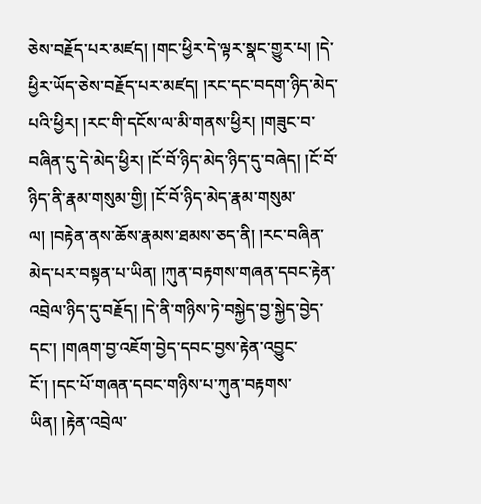ཅེས་བརྗོད་པར་མཛད། །གང་ཕྱིར་དེ་ལྟར་སྣང་གྱུར་པ། །དེ་ཕྱིར་ཡོད་ཅེས་བརྗོད་པར་མཛད། །རང་དང་བདག་ཉིད་མེད་པའི་ཕྱིར། །རང་གི་དངོས་ལ་མི་གནས་ཕྱིར། །གཟུང་བ་བཞིན་དུ་དེ་མེད་ཕྱིར། །ངོ་བོ་ཉིད་མེད་ཉིད་དུ་བཞེད། །ངོ་བོ་ཉིད་ནི་རྣམ་གསུམ་གྱི། །ངོ་བོ་ཉིད་མེད་རྣམ་གསུམ་ལ། །བརྟེན་ནས་ཆོས་རྣམས་ཐམས་ཅད་ནི། །རང་བཞིན་མེད་པར་བསྟན་པ་ཡིན། །ཀུན་བརྟགས་གཞན་དབང་རྟེན་འབྲེལ་ཉིད་དུ་བརྗོད། །དེ་ནི་གཉིས་ཏེ་བསྐྱེད་བྱ་སྐྱེད་བྱེད་དང་། །གཞག་བྱ་འཇོག་བྱེད་དབང་བྱས་རྟེན་འབྱུང་ངོ་། །དང་པོ་གཞན་དབང་གཉིས་པ་ཀུན་བརྟགས་ཡིན། །རྟེན་འབྲེལ་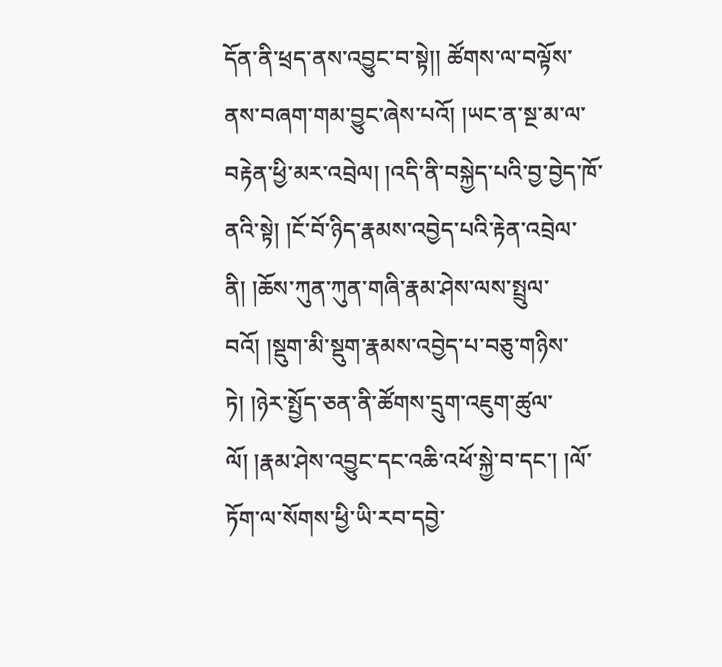དོན་ནི་ཕྲད་ནས་འབྱུང་བ་སྟེ།། ཚོགས་ལ་བལྟོས་ནས་བཞག་གམ་བྱུང་ཞེས་པའོ། །ཡང་ན་སྔ་མ་ལ་བརྟེན་ཕྱི་མར་འབྲེལ། །འདི་ནི་བསྐྱེད་པའི་བྱ་བྱེད་ཁོ་ནའི་སྟེ། །ངོ་བོ་ཉིད་རྣམས་འབྱེད་པའི་རྟེན་འབྲེལ་ནི། །ཆོས་ཀུན་ཀུན་གཞི་རྣམ་ཤེས་ལས་སྤྲུལ་བའོ། །སྡུག་མི་སྡུག་རྣམས་འབྱེད་པ་བཅུ་གཉིས་ཏེ། །ཉེར་སྤྱོད་ཅན་ནི་ཚོགས་དྲུག་འཇུག་ཚུལ་ལོ། །རྣམ་ཤེས་འབྱུང་དང་འཆི་འཕོ་སྐྱེ་བ་དང་། །ལོ་ཏོག་ལ་སོགས་ཕྱི་ཡི་རབ་དབྱེ་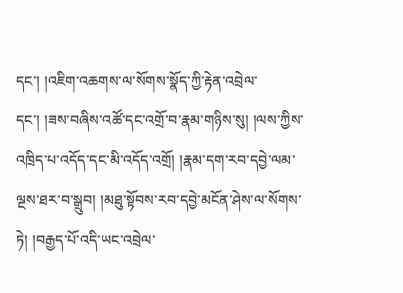དང་། །འཇིག་འཆགས་ལ་སོགས་སྣོད་ཀྱི་རྟེན་འབྲེལ་དང་། །ཟས་བཞིས་འཚོ་དང་འགྲོ་བ་རྣམ་གཉིས་སུ། །ལས་ཀྱིས་འཁྲིད་པ་འདོད་དང་མི་འདོད་འགྲོ། །རྣམ་དག་རབ་དབྱེ་ལམ་ལྔས་ཐར་བ་སྒྲུབ། །མཐུ་སྟོབས་རབ་དབྱེ་མངོན་ཤེས་ལ་སོགས་ཏེ། །བརྒྱད་པོ་འདི་ཡང་འབྲེལ་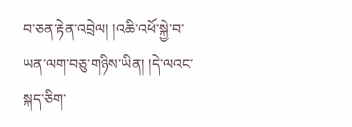བ་ཅན་རྟེན་འབྲེལ། །འཆི་འཕོ་སྐྱེ་བ་ཡན་ལག་བཅུ་གཉིས་ཡིན། །དེ་ལའང་སྐད་ཅིག་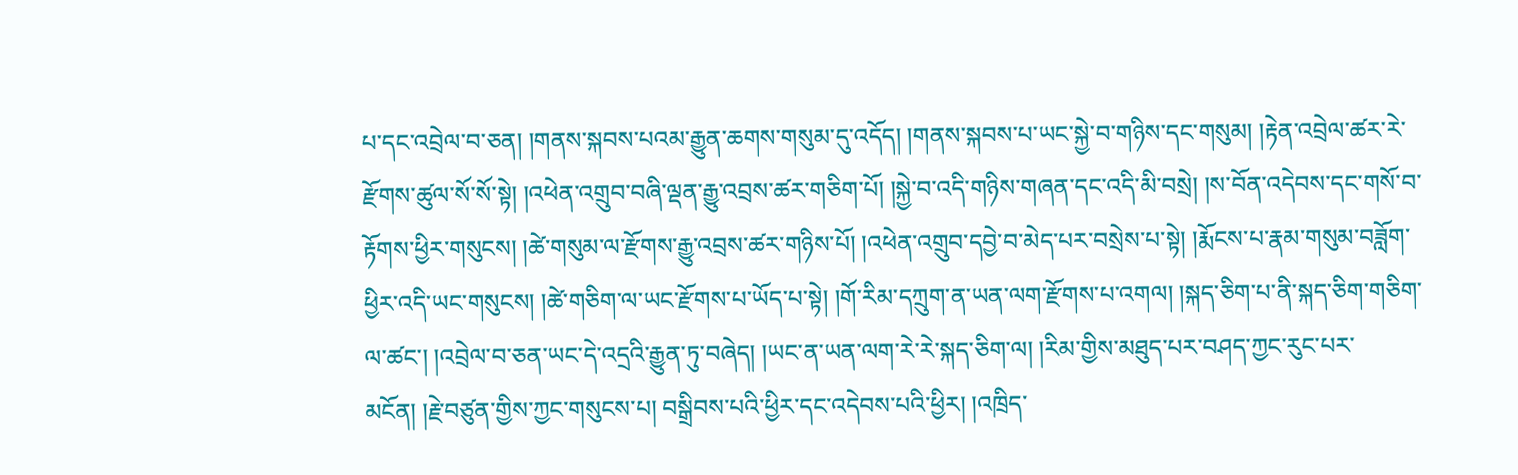པ་དང་འབྲེལ་བ་ཅན། །གནས་སྐབས་པའམ་རྒྱུན་ཆགས་གསུམ་དུ་འདོད། །གནས་སྐབས་པ་ཡང་སྐྱེ་བ་གཉིས་དང་གསུམ། །རྟེན་འབྲེལ་ཚར་རེ་རྫོགས་ཚུལ་སོ་སོ་སྟེ། །འཕེན་འགྲུབ་བཞི་ལྡན་རྒྱུ་འབྲས་ཚར་གཅིག་པོ། །སྐྱེ་བ་འདི་གཉིས་གཞན་དང་འདི་མི་བསྲེ། །ས་བོན་འདེབས་དང་གསོ་བ་རྟོགས་ཕྱིར་གསུངས། །ཚེ་གསུམ་ལ་རྫོགས་རྒྱུ་འབྲས་ཚར་གཉིས་པོ། །འཕེན་འགྲུབ་དབྱེ་བ་མེད་པར་བསྲེས་པ་སྟེ། །རྨོངས་པ་རྣམ་གསུམ་བཟློག་ཕྱིར་འདི་ཡང་གསུངས། །ཚེ་གཅིག་ལ་ཡང་རྫོགས་པ་ཡོད་པ་སྟེ། །གོ་རིམ་དཀྲུག་ན་ཡན་ལག་རྫོགས་པ་འགལ། །སྐད་ཅིག་པ་ནི་སྐད་ཅིག་གཅིག་ལ་ཚང་། །འབྲེལ་བ་ཅན་ཡང་དེ་འདྲའི་རྒྱུན་ཏུ་བཞེད། །ཡང་ན་ཡན་ལག་རེ་རེ་སྐད་ཅིག་ལ། །རིམ་གྱིས་མཐུད་པར་བཤད་ཀྱང་རུང་པར་མངོན། །རྗེ་བཙུན་གྱིས་ཀྱང་གསུངས་པ། བསྒྲིབས་པའི་ཕྱིར་དང་འདེབས་པའི་ཕྱིར། །འཁྲིད་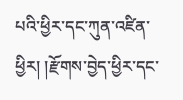པའི་ཕྱིར་དང་ཀུན་འཛིན་ཕྱིར། །རྫོགས་བྱེད་ཕྱིར་དང་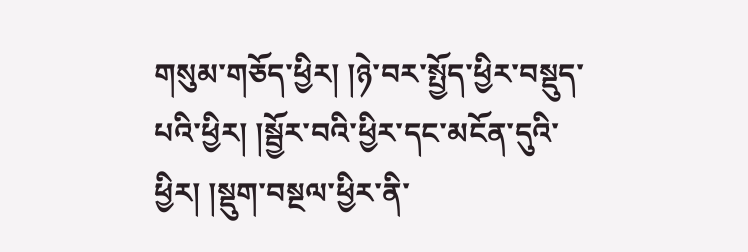གསུམ་གཅོད་ཕྱིར། །ཉེ་བར་སྤྱོད་ཕྱིར་བསྡུད་པའི་ཕྱིར། །སྦྱོར་བའི་ཕྱིར་དང་མངོན་དུའི་ཕྱིར། །སྡུག་བསྔལ་ཕྱིར་ནི་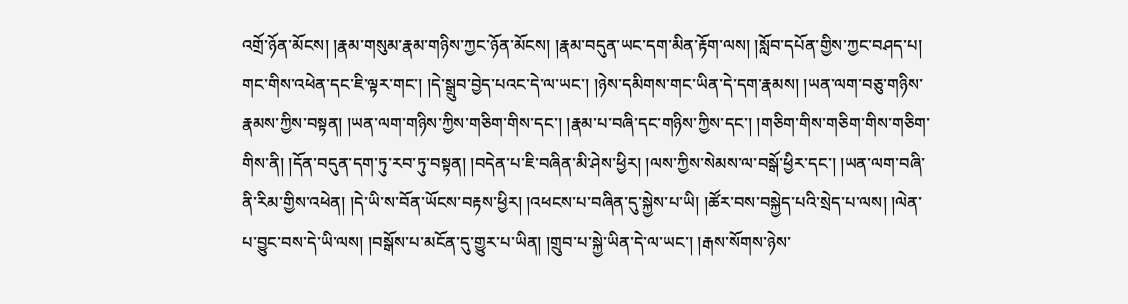འགྲོ་ཉོན་མོངས། །རྣམ་གསུམ་རྣམ་གཉིས་ཀྱང་ཉོན་མོངས། །རྣམ་བདུན་ཡང་དག་མིན་རྟོག་ལས། །སློབ་དཔོན་གྱིས་ཀྱང་བཤད་པ། གང་གིས་འཕེན་དང་ཇི་ལྟར་གང་། །དེ་སྒྲུབ་བྱེད་པའང་དེ་ལ་ཡང་། །ཉེས་དམིགས་གང་ཡིན་དེ་དག་རྣམས། །ཡན་ལག་བཅུ་གཉིས་རྣམས་ཀྱིས་བསྟན། །ཡན་ལག་གཉིས་ཀྱིས་གཅིག་གིས་དང་། །རྣམ་པ་བཞི་དང་གཉིས་ཀྱིས་དང་། །གཅིག་གིས་གཅིག་གིས་གཅིག་གིས་ནི། །དོན་བདུན་དག་ཏུ་རབ་ཏུ་བསྟན། །བདེན་པ་ཇི་བཞིན་མི་ཤེས་ཕྱིར། །ལས་ཀྱིས་སེམས་ལ་བསྒོ་ཕྱིར་དང་། །ཡན་ལག་བཞི་ནི་རིམ་གྱིས་འཕེན། །དེ་ཡི་ས་བོན་ཡོངས་བརྟས་ཕྱིར། །འཕངས་པ་བཞིན་དུ་སྐྱེས་པ་ཡི། །ཚོར་བས་བསྐྱེད་པའི་སྲེད་པ་ལས། །ལེན་པ་བྱུང་བས་དེ་ཡི་ལས། །བསྒོས་པ་མངོན་དུ་གྱུར་པ་ཡིན། །གྲུབ་པ་སྐྱེ་ཡིན་དེ་ལ་ཡང་། །རྒས་སོགས་ཉེས་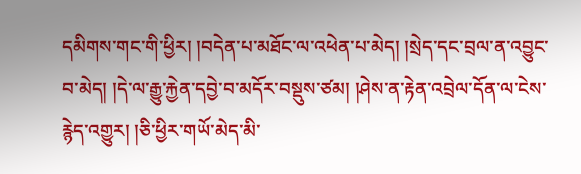དམིགས་གང་གི་ཕྱིར། །བདེན་པ་མཐོང་ལ་འཕེན་པ་མེད། །སྲེད་དང་བྲལ་ན་འབྱུང་བ་མེད། །དེ་ལ་རྒྱུ་རྐྱེན་དབྱེ་བ་མདོར་བསྡུས་ཙམ། །ཤེས་ན་རྟེན་འབྲེལ་དོན་ལ་ངེས་རྙེད་འགྱུར། །ཅི་ཕྱིར་གཡོ་མེད་མི་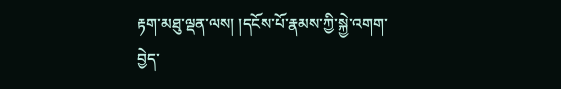རྟག་མཐུ་ལྡན་ལས། །དངོས་པོ་རྣམས་ཀྱི་སྐྱེ་འགག་བྱེད་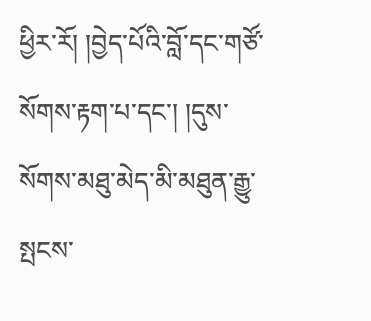ཕྱིར་རོ། །བྱེད་པོའི་བློ་དང་གཙོ་སོགས་རྟག་པ་དང་། །དུས་སོགས་མཐུ་མེད་མི་མཐུན་རྒྱུ་སྤངས་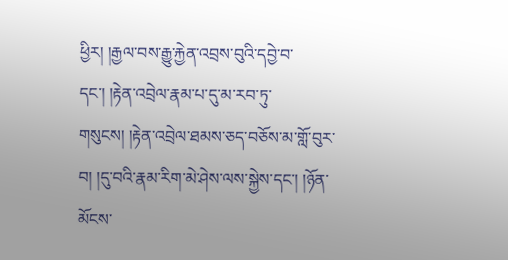ཕྱིར། །རྒྱལ་བས་རྒྱུ་རྐྱེན་འབྲས་བུའི་དབྱེ་བ་དང་། །རྟེན་འབྲེལ་རྣམ་པ་དུ་མ་རབ་ཏུ་གསུངས། །རྟེན་འབྲེལ་ཐམས་ཅད་བཅོས་མ་གློ་བུར་བ། །དུ་བའི་རྣམ་རིག་མེ་ཤེས་ལས་སྐྱེས་དང་། །ཉོན་མོངས་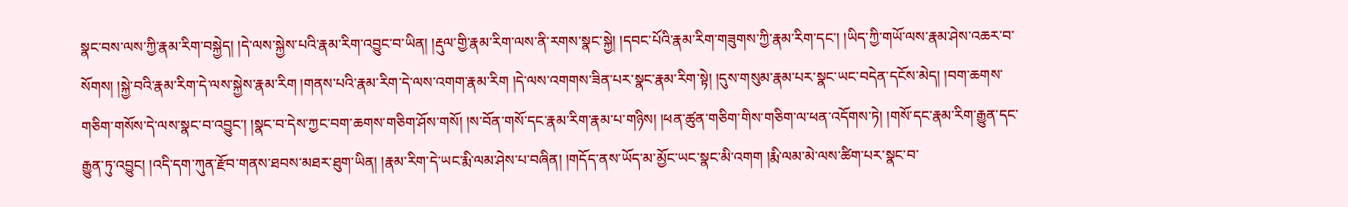སྣང་བས་ལས་ཀྱི་རྣམ་རིག་བསྐྱེད། །དེ་ལས་སྐྱེས་པའི་རྣམ་རིག་འབྱུང་བ་ཡིན། །རྡུལ་གྱི་རྣམ་རིག་ལས་ནི་རགས་སྣང་སྐྱེ། །དབང་པོའི་རྣམ་རིག་གཟུགས་ཀྱི་རྣམ་རིག་དང་། །ཡིད་ཀྱི་གཡོ་ལས་རྣམ་ཤེས་འཆར་བ་སོགས། །སྐྱེ་བའི་རྣམ་རིག་དེ་ལས་སྐྱེས་རྣམ་རིག །གནས་པའི་རྣམ་རིག་དེ་ལས་འགག་རྣམ་རིག །དེ་ལས་འགགས་ཟིན་པར་སྣང་རྣམ་རིག་སྟེ། །དུས་གསུམ་རྣམ་པར་སྣང་ཡང་བདེན་དངོས་མེད། །བག་ཆགས་གཅིག་གསོས་དེ་ལས་སྣང་བ་འབྱུང་། །སྣང་བ་དེས་ཀྱང་བག་ཆགས་གཅིག་ཤོས་གསོ། །ས་བོན་གསོ་དང་རྣམ་རིག་རྣམ་པ་གཉིས། །ཕན་ཚུན་གཅིག་གིས་གཅིག་ལ་ཕན་འདོགས་ཏེ། །གསོ་དང་རྣམ་རིག་རྒྱུན་དང་རྒྱུན་ཏུ་འབྱུང། །འདི་དག་ཀུན་རྫོབ་གནས་ཐབས་མཐར་ཐུག་ཡིན། །རྣམ་རིག་དེ་ཡང་རྨི་ལམ་ཤེས་པ་བཞིན། །གདོད་ནས་ཡོད་མ་མྱོང་ཡང་སྣང་མི་འགག །རྨི་ལམ་མེ་ལས་ཚིག་པར་སྣང་བ་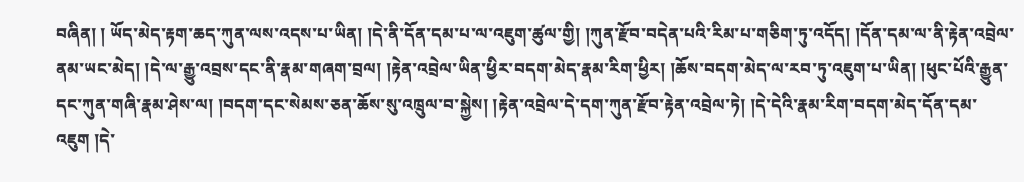བཞིན། ། ཡོད་མེད་རྟག་ཆད་ཀུན་ལས་འདས་པ་ཡིན། །དེ་ནི་དོན་དམ་པ་ལ་འཇུག་ཚུལ་གྱི། །ཀུན་རྫོབ་བདེན་པའི་རིམ་པ་གཅིག་ཏུ་འདོད། །དོན་དམ་ལ་ནི་རྟེན་འབྲེལ་ནམ་ཡང་མེད། །དེ་ལ་རྒྱུ་འབྲས་དང་ནི་རྣམ་གཞག་བྲལ། །རྟེན་འབྲེལ་ཡིན་ཕྱིར་བདག་མེད་རྣམ་རིག་ཕྱིར། །ཆོས་བདག་མེད་ལ་རབ་ཏུ་འཇུག་པ་ཡིན། །ཕུང་པོའི་རྒྱུན་དང་ཀུན་གཞི་རྣམ་ཤེས་ལ། །བདག་དང་སེམས་ཅན་ཆོས་སུ་འཁྲུལ་བ་སྐྱེས། །རྟེན་འབྲེལ་དེ་དག་ཀུན་རྫོབ་རྟེན་འབྲེལ་ཏེ། །དེ་དེའི་རྣམ་རིག་བདག་མེད་དོན་དམ་འཇུག །དེ་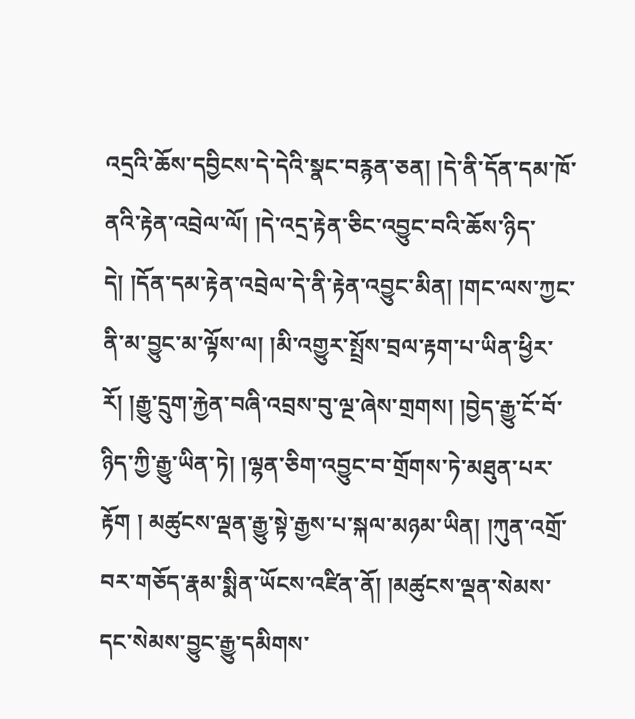འདྲའི་ཆོས་དབྱིངས་དེ་དེའི་སྣང་བརྙན་ཅན། །དེ་ནི་དོན་དམ་ཁོ་ནའི་རྟེན་འབྲེལ་ལོ། །དེ་འདྲ་རྟེན་ཅིང་འབྱུང་བའི་ཆོས་ཉིད་དེ། །དོན་དམ་རྟེན་འབྲེལ་དེ་ནི་རྟེན་འབྱུང་མིན། །གང་ལས་ཀྱང་ནི་མ་བྱུང་མ་ལྟོས་ལ། །མི་འགྱུར་སྤྲོས་བྲལ་རྟག་པ་ཡིན་ཕྱིར་རོ། །རྒྱུ་དྲུག་རྐྱེན་བཞི་འབྲས་བུ་ལྔ་ཞེས་གྲགས། །བྱེད་རྒྱུ་ངོ་བོ་ཉིད་ཀྱི་རྒྱུ་ཡིན་ཏེ། །ལྷན་ཅིག་འབྱུང་བ་གྲོགས་ཏེ་མཐུན་པར་རྟོག ། མཚུངས་ལྡན་རྒྱུ་སྟེ་རྒྱས་པ་སྐལ་མཉམ་ཡིན། །ཀུན་འགྲོ་བར་གཅོད་རྣམ་སྨིན་ཡོངས་འཛིན་ནོ། །མཚུངས་ལྡན་སེམས་དང་སེམས་བྱུང་རྒྱུ་དམིགས་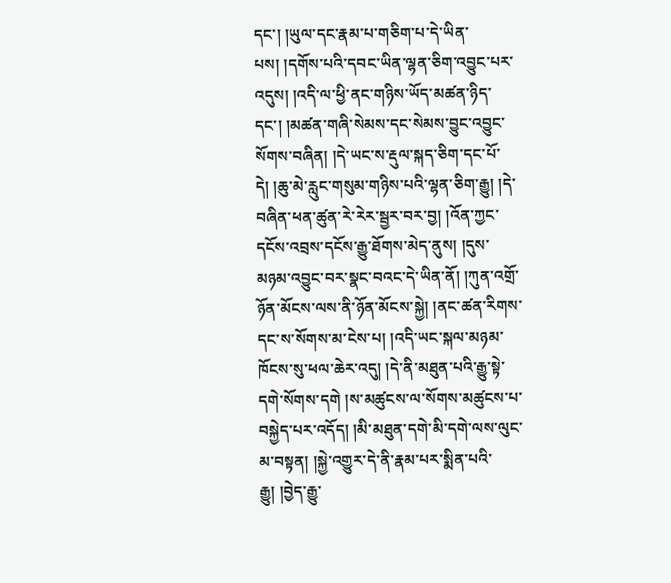དང་། །ཡུལ་དང་རྣམ་པ་གཅིག་པ་དེ་ཡིན་པས། །དགོས་པའི་དབང་ཡིན་ལྷན་ཅིག་འབྱུང་པར་འདུས། །འདི་ལ་ཕྱི་ནང་གཉིས་ཡོད་མཚན་ཉིད་དང་། །མཚན་གཞི་སེམས་དང་སེམས་བྱུང་འབྱུང་སོགས་བཞིན། །དེ་ཡང་ས་རྡུལ་སྐད་ཅིག་དང་པོ་དེ། །ཆུ་མེ་རླུང་གསུམ་གཉིས་པའི་ལྷན་ཅིག་རྒྱུ། །དེ་བཞིན་ཕན་ཚུན་རེ་རེར་སྦྱར་བར་བྱ། །འོན་ཀྱང་དངོས་འབྲས་དངོས་རྒྱུ་ཐོགས་མེད་ནུས། །དུས་མཉམ་འབྱུང་བར་སྣང་བའང་དེ་ཡིན་ནོ། །ཀུན་འགྲོ་ཉོན་མོངས་ལས་ནི་ཉོན་མོངས་སྐྱེ། །ནང་ཚན་རིགས་དང་ས་སོགས་མ་ངེས་པ། །འདི་ཡང་སྐལ་མཉམ་ཁོངས་སུ་ཕལ་ཆེར་འདུ། །དེ་ནི་མཐུན་པའི་རྒྱུ་སྟེ་དགེ་སོགས་དགེ །ས་མཚུངས་ལ་སོགས་མཚུངས་པ་བསྐྱེད་པར་འདོད། །མི་མཐུན་དགེ་མི་དགེ་ལས་ལུང་མ་བསྟན། །སྐྱེ་འགྱུར་དེ་ནི་རྣམ་པར་སྨིན་པའི་རྒྱུ། །བྱེད་རྒྱུ་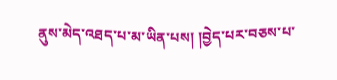ནུས་མེད་འཐད་པ་མ་ཡིན་པས། །བྱེད་པར་བཅས་པ་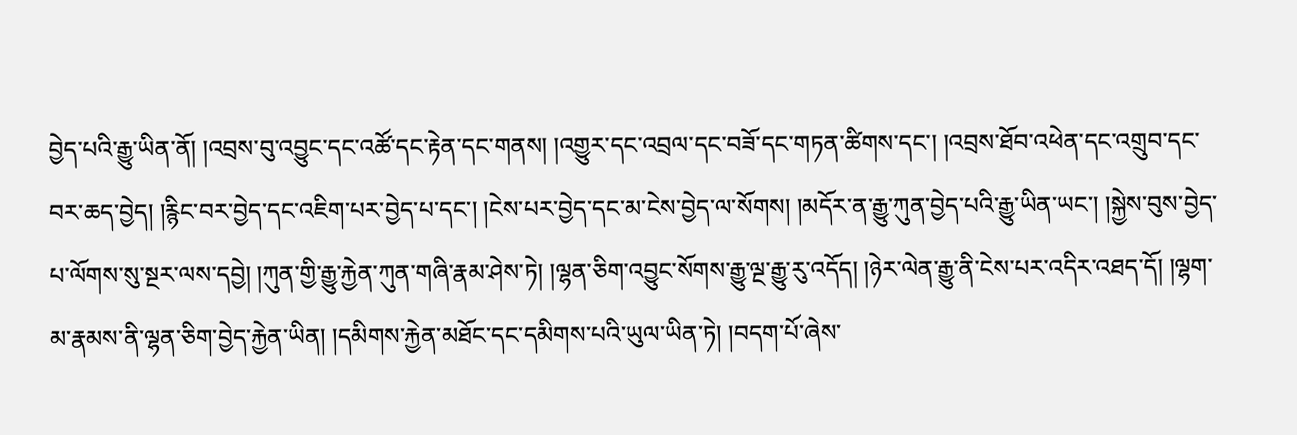བྱེད་པའི་རྒྱུ་ཡིན་ནོ། །འབྲས་བུ་འབྱུང་དང་འཚོ་དང་རྟེན་དང་གནས། །འགྱུར་དང་འབྲལ་དང་བཟོ་དང་གཏན་ཚིགས་དང་། །འབྲས་ཐོབ་འཕེན་དང་འགྲུབ་དང་བར་ཆད་བྱེད། །རྙིང་བར་བྱེད་དང་འཇིག་པར་བྱེད་པ་དང་། །ངེས་པར་བྱེད་དང་མ་ངེས་བྱེད་ལ་སོགས། །མདོར་ན་རྒྱུ་ཀུན་བྱེད་པའི་རྒྱུ་ཡིན་ཡང་། །སྐྱེས་བུས་བྱེད་པ་ལོགས་སུ་སྔར་ལས་དབྱེ། །ཀུན་གྱི་རྒྱུ་རྐྱེན་ཀུན་གཞི་རྣམ་ཤེས་ཏེ། །ལྷན་ཅིག་འབྱུང་སོགས་རྒྱུ་ལྔ་རྒྱུ་རུ་འདོད། །ཉེར་ལེན་རྒྱུ་ནི་ངེས་པར་འདིར་འཐད་དོ། །ལྷག་མ་རྣམས་ནི་ལྷན་ཅིག་བྱེད་རྐྱེན་ཡིན། །དམིགས་རྐྱེན་མཐོང་དང་དམིགས་པའི་ཡུལ་ཡིན་ཏེ། །བདག་པོ་ཞེས་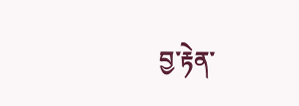བྱ་རྟེན་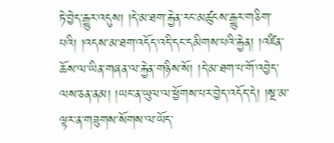ཏེ་བྱེད་རྒྱུར་འདུས། །དེ་མ་ཐག་རྐྱེན་རང་མཚུངས་རྒྱུར་གཅིག་པའི། །འདས་མ་ཐག་འདོད་འདི་དང་དམིགས་པའི་རྐྱེན། །འཛིན་ཆོས་ལ་ཡིན་གཞན་ལ་རྐྱེན་གཉིས་སོ། །དེ་མ་ཐག་པ་གོ་འབྱེད་ལས་ཅན་ནམ། །ཡང་ན་ཡུལ་ལ་ཕྱོགས་པར་བྱེད་འདོད་དེ། །སྔ་མ་ལྟར་ན་གཟུགས་སོགས་ལ་ཡོད་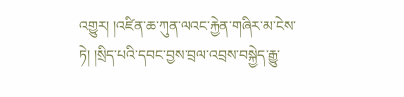འགྱུར། །འཛིན་ཆ་ཀུན་ལའང་རྐྱེན་གཞིར་མ་ངེས་ཏེ། །སྲིད་པའི་དབང་བྱས་བྲལ་འབྲས་བསྐྱེད་རྒྱུ་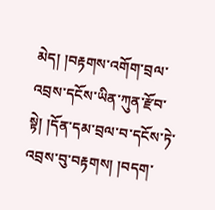མེད། །བརྟགས་འགོག་བྲལ་འབྲས་དངོས་ཡིན་ཀུན་རྫོབ་སྟེ། །དོན་དམ་བྲལ་བ་དངོས་ཏེ་འབྲས་བུ་བརྟགས། །བདག་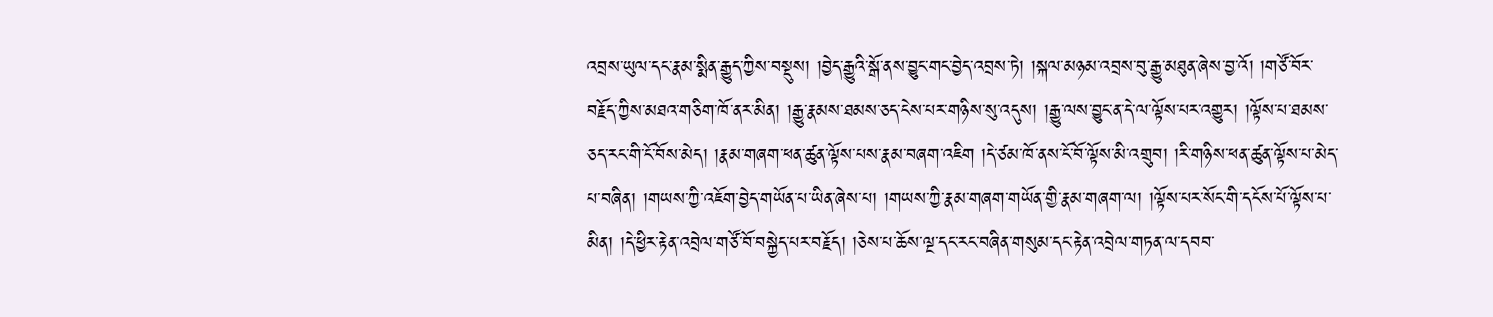འབྲས་ཡུལ་དང་རྣམ་སྨིན་རྒྱུད་ཀྱིས་བསྡུས། །བྱེད་རྒྱུའི་སྒོ་ནས་བྱུང་གང་བྱེད་འབྲས་ཏེ། །སྐལ་མཉམ་འབྲས་བུ་རྒྱུ་མཐུན་ཞེས་བྱ་འོ། །གཙོ་བོར་བརྗོད་ཀྱིས་མཐའ་གཅིག་ཁོ་ནར་མིན། །རྒྱུ་རྣམས་ཐམས་ཅད་ངེས་པར་གཉིས་སུ་འདུས། །རྒྱུ་ལས་བྱུང་ན་དེ་ལ་ལྟོས་པར་འགྱུར། །ལྟོས་པ་ཐམས་ཅད་རང་གི་ངོ་བོས་མེད། །རྣམ་གཞག་ཕན་ཚུན་ལྟོས་པས་རྣམ་བཞག་འཇིག །དེ་ཙམ་ཁོ་ནས་ངོ་བོ་ལྟོས་མི་འགྲུབ། །རི་གཉིས་ཕན་ཚུན་ལྟོས་པ་མེད་པ་བཞིན། །གཡས་ཀྱི་འཇོག་བྱེད་གཡོན་པ་ཡིན་ཞེས་པ། །གཡས་ཀྱི་རྣམ་གཞག་གཡོན་གྱི་རྣམ་གཞག་ལ། །ལྟོས་པར་སོང་གི་དངོས་པོ་ལྟོས་པ་མིན། །དེ་ཕྱིར་རྟེན་འབྲེལ་གཙོ་བོ་བསྐྱེད་པར་བརྗོད། །ཅེས་པ་ཆོས་ལྔ་དང་རང་བཞིན་གསུམ་དང་རྟེན་འབྲེལ་གཏན་ལ་དབབ་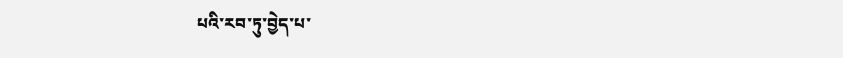པའི་རབ་ཏུ་བྱེད་པ་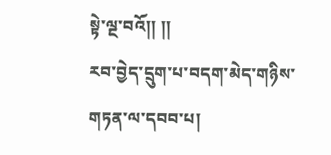སྟེ་ལྔ་བའོ།། །།
རབ་བྱེད་དྲུག་པ་བདག་མེད་གཉིས་གཏན་ལ་དབབ་པ།